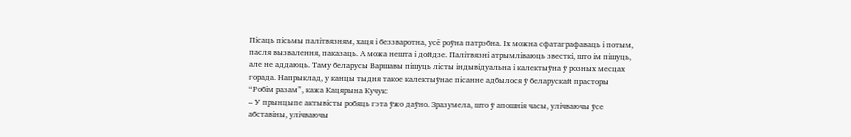Пісаць пісьмы палітвязням, хаця і беззваротна, усё роўна патрэбна. Іх можна сфатаграфаваць і потым, пасля вызвалення, паказаць. А можа нешта і дойдзе. Палітвязні атрымліваюць звесткі, што ім пішуць, але не аддаюць. Таму беларусы Варшавы пішуць лісты індывідуальна і калектыўна ў розных месцах горада. Напрыклад, у канцы тыдня такое калектыўнае пісанне адбылося ў беларускай прасторы “Робім разам”, кажа Кацярына Кучук:
– У прынцыпе актывісты робяць гэта ўжо даўно. Зразумела, што ў апошнія часы, улічваючы ўсе абставіны, улічваючы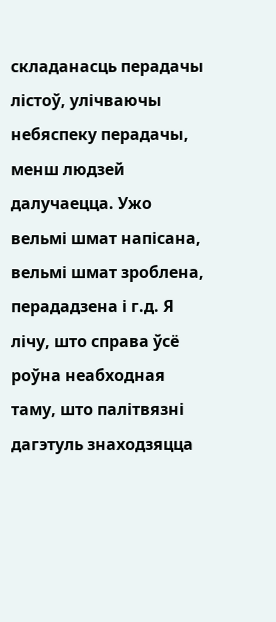складанасць перадачы лістоў, улічваючы небяспеку перадачы, менш людзей далучаецца. Ужо вельмі шмат напісана, вельмі шмат зроблена, перададзена і г.д. Я лічу, што справа ўсё роўна неабходная таму, што палітвязні дагэтуль знаходзяцца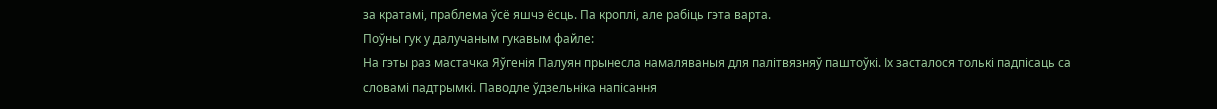за кратамі, праблема ўсё яшчэ ёсць. Па кроплі, але рабіць гэта варта.
Поўны гук у далучаным гукавым файле:
На гэты раз мастачка Яўгенія Палуян прынесла намаляваныя для палітвязняў паштоўкі. Іх засталося толькі падпісаць са словамі падтрымкі. Паводле ўдзельніка напісання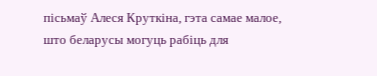пісьмаў Алеся Круткіна, гэта самае малое, што беларусы могуць рабіць для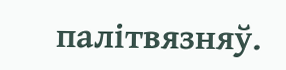палітвязняў.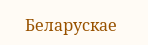Беларускае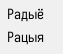Радыё Рацыя